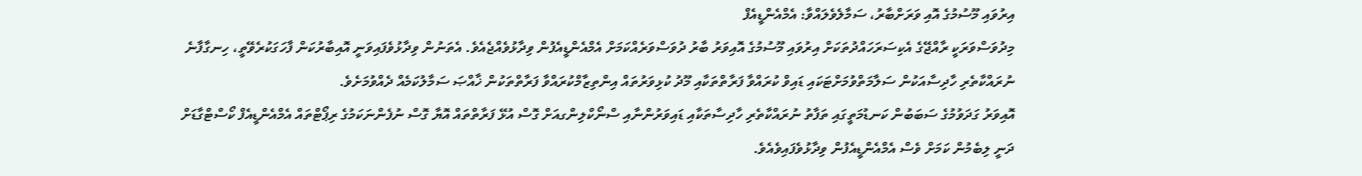އިރުވައި މޫސުމުގެ އޮއި ވަރަށްބާރު، ސަމާލެވެލައްވާ: އެމްއެންޑީއެފް
މިދުވަސްވަރަކީ ރާއްޖޭގެ އެކިސަރަހައްދުތަކަށް އިރުވައި މޫސުމުގެ އޮއިވަރު ބާރު ދުވަސްވަރެއްކަމަށް އެމްއެންޑީއެފުން ވިދާޅުވެއްޖެއެވެ. އެތަނުން ވިދާޅުވެފައިވަނީ އޮއިބާރުކަން ފާހަގަކުރެވޭތީ، ހިނގާފާނެ ނުރައްކާތެރި ހާދިސާއަކުން ސަލާމަތްވުމަށްޓަކައި ޑައިވް ކުރައްވާ ފަރާތްތަކާއި މޫދު ކުޅިވަރުތައް އިންތިޒާމްކުރައްވާ ފަރާތްތަކުން ޚާއްޞަ ސަމާލުކަމެއް ދެއްވުމަށެވެ.
އޮއިވަރު ގަދަވުމުގެ ސަބަބުން ކަނޑުމަތީގައި ތަފާތު ނުރައްކާތެރި ހާދިސާތަކާއި ޑައިވަރުންނާއި ސްނޯކްލިންގއަށް ގޮސް އުޅޭ ފަރާތްތައް އޮޔާ ގޮސް ނުފެންނަކަމުގެ ރިޕޯޓްތައް އެމްއެންޑީއެފް ކޯސްޓްގާޑަށް ދަނީ ލިބެމުން ކަމަށް ވެސް އެމްއެންޑީއެފުން ވިދާޅުވެފައިވެއެވެ.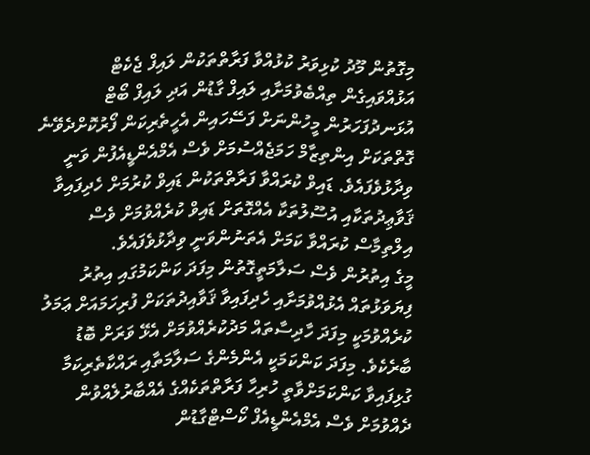މިގޮތުން މޫދު ކުޅިވަރު ކުޅުއްވާ ފަރާތްތަކުން ލައިފް ޖެކެޓް އަޅުއްވައިގެން ތިއްބެވުމަށާއި ލައިފް ގާޑުން އަދި ލައިފް ބޯޓް އުޅަނދުފަހަރުން މީހުންނަށް ފަސޭހައިން އެހީތެރިކަން ފޯރުކޮށްދެވޭނެ ގޮތްތަކަށް އިންތިޒާމް ހަމަޖެއްސުމަށް ވެސް އެމްއެންޑީއެފުން ވަނީ ވިދާޅުވެފައެވެ. ޑައިވް ކުރައްވާ ފަރާތްތަކުން ޑައިވް ކުރުމަށް ހެދިފައިވާ ޤަވާޢިދުތަކާއި އުސޫލުތަކާ އެއްގޮތަށް ޑައިވް ކުރެއްވުމަށް ވެސް އިލްތިމާސް ކުރައްވާ ކަމަށް އެތަނުންވަނީ ވިދާޅުވެފައެވެ.
މީގެ އިތުރުން ވެސް ސަލާމަތީގޮތުން މިފަދަ ކަންކަމުގައި އިތުރު ފިޔަވަޅުތައް އެޅުއްވުމަށާއި ހެދިފައިވާ ޤަވާއިދުތަކަށް ފުރިހަމައަށް ޢަމަލު ކުރެއްވުމަކީ މިފަދަ ހާދިސާތައް މަދުކުރެއްވުމަށް އެޅޭ ވަރަށް ބޮޑު ބާރެކެވެ. މިފަދަ ކަންކަމަކީ އެންމެންގެ ސަލާމަތާއި ރައްކާތެރިކަމާ ގުޅިފައިވާ ކަންކަމަށްވާތީ ހުރިހާ ފަރާތްތަކެއްގެ އެއްބާރުލެއްވުން ދެއްވުމަށް ވެސް އެމްއެންޑީއެފް ކޯސްޓްގާޑުން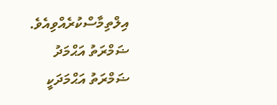އިލްތިމާސްކުރެއްވިއެވެ.
ޟަމްރަތު އަޙްމަދު
ޟަމްރަތު އަޙްމަދަކީ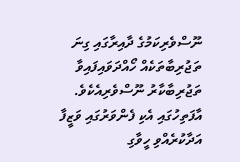ނޫސްވެރިކަމުގެ ދާއިރާގައި ގިނަ ތަޖުރިބާތަކެއް ހޯއްދަވައިފައިވާ ތަޖުރިބާކާރު ނޫސްވެރިއެކެވެ. އާފަތިހުގައި އެކި ފެންވަރުގައި ވަޒީފާ އަދާކުރެއްވި ހީވާގި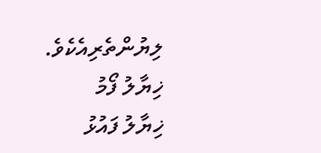ލިޔުންތެރިއެކެވެ.
ޚިޔާލު ފޯމު
ޚިޔާލު ފައުޅު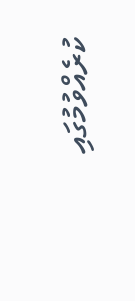ކުރެއްވުމުގައި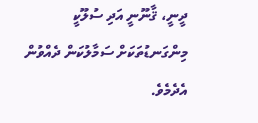ދީނީ، ޤާނޫނީ އަދި ސުލޫކީ މިންގަނޑުތަކަށް ސަމާލުކަން ދެއްވުން އެދެމެވެ.